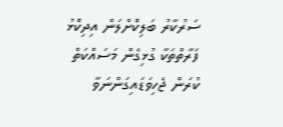ސަރުކާރު ބަލިކޮށްލަން އިދިކޮޅު ފަރާތްތަކާ ގުޅިގެން މަސައްކަތް ކުރަން ޖެހިވަޑައިގަންނަވާ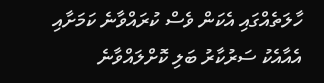ހާލަތެއްގައި އެކަން ވެސް ކުރައްވާނެ ކަމަށާއި އެއާއެކު ސަރުކާރު ބަލި ކޮށްލައްވާނެ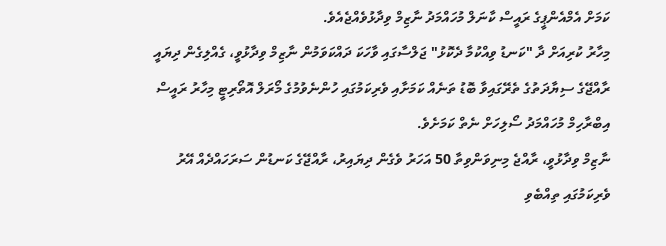ކަމަށް އެމްއެންޕީގެ ރައީސް ކާނަލް މުހައްމަދު ނާޒިމް ވިދާޅުވެއްޖެއެވެ.
މިހާރު ކުރިއަށް ދާ "ކަނޑު ވިއްކުމާ ދެކޮޅު" ޖަލްސާގައި ވާހަކަ ދައްކަވަމުން ނާޒިމް ވިދާޅުވީ، ގެއްލިގެން ދިޔައީ ރާއްޖޭގެ ސިޔާދަތުގެ ތެރޭގައިވާ ބޮޑު ތަނެއް ކަމަށާއި ވެރިކަމުގައި ހުންނެވުމުގެ މޯރަލް އޮތޯރިޓީ މިހާރު ރައީސް އިބްރާހިމް މުހައްމަދު ސޯލިހަށް ނެތް ކަމަށެވެ.
ނާޒިމް ވިދާޅުވީ، ރާއްޖެ މިނިވަންވިތާ 50 އަހަރު ވެގެން ދިޔައިރު، ރާއްޖޭގެ ކަނޑުން ސަރަހައްދެއް އޭރު ވެރިކަމުގައި ތިއްބެވި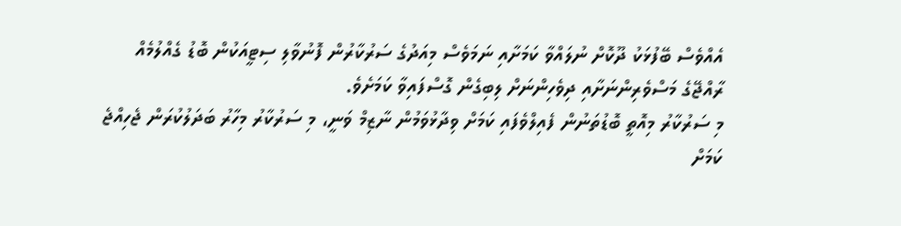އެއްވެސް ބޭފުޅަކު ދޫކޮށް ނުލައްވާ ކަމަށާއި ނަމަވެސް މިއަދުގެ ސަރުކާރުން ފޮނުވާލި ސިޓީއަކުން ބޮޑު ގެއްލުމެއް ރާއްޖޭގެ މަސްވެރިންނަށާއި ދިވެހިންނަށް ލިބިގެން ގޮސްފައިވާ ކަމަށެވެ.
މި ސަރުކާރު މިއޮތީ ބޮޑުތަނުން ފެއިލްވެފައި ކަމަށް ވިދާޅުވަމުން ނާޒިމް ވަނީ، މި ސަރުކާރު މިހާރު ބަދަލުކުރަން ޖެހިއްޖެ ކަމަށް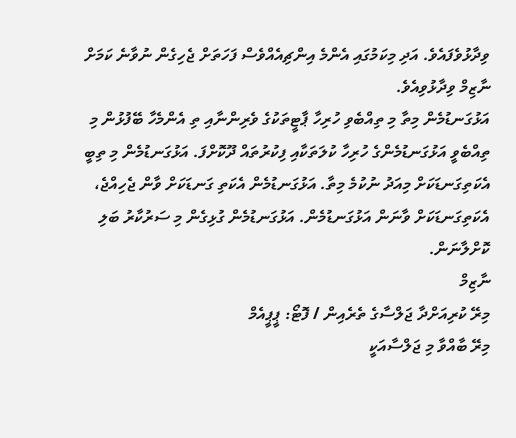ވިދާޅުވެފައެވެ. އަދި މިކަމުގައި އެންމެ އިންޗިއެއްވެސް ފަހަތަށް ޖެހިގެން ނުވާނެ ކަމަށް ނާޒިމް ވިދާޅުވިއެވެ.
އަޅުގަނޑުމެން މިތާ މި ތިއްބެވި ހުރިހާ ޕާޓީތަކުގެ ވެރިންނާއި ތި އެންމެހާ ބޭފުޅުން މި ތިއްބެވީ އަޅުގަނޑުމެންގެ ހުރިހާ ކުލަތަކާއި ފިކުރުތައް ދޫކޮށްފަ. އަޅުގަނޑުމެން މި ތިބީ އެކަތިގަނޑަކަށް މިއަދު ނުކުމެ މިތާ. އަޅުގަނޑުމެން އެކަތި ގަނޑަކަށް ވާން ޖެހިއްޖެ، އެކަތިގަނޑަކަށް ވާނަން އަޅުގަނޑުމެން. އަޅުގަނޑުމެން ގުޅިގެން މި ސަރުކާރު ބަލި ކޮށްލާނަން.
ނާޒިމް
މިރޭ ކުރިއަށްދާ ޖަލްސާގެ ތެރެއިން / ފޮޓޯ: ޕީޕީއެމް
މިރޭ ބާއްވާ މި ޖަލްސާއަކީ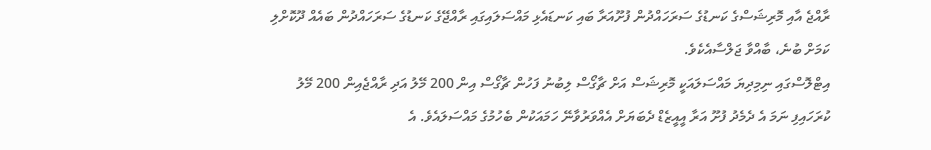ރާއްޖެ އާއި މޮރިޝަސްގެ ކަނޑުގެ ސަރަހައްދުން ފުށޫއަރާ ބައި ކަނޑައެޅި މައްސަލައިގައި ރާއްޖޭގެ ކަނޑުގެ ސަރަހައްދުން ބައެއް ދޫކޮށްލި ކަމަށް ބުނެ، ބާއްވާ ޖަލްސާއެކެވެ.
އިޓްލޮސްގައި ނިމިދިޔަ މައްސަލައަކީ މޮރިޝަސް އަށް ޗާގޯސް ލިބުނު ފަހުން ޗާގޯސް އިން 200 މޭލު އަދި ރާއްޖެއިން 200 މޭލު ކުރަހައިފި ނަމަ އެ ދެމެދު ފުށޫ އަރާ އީއީޒެޑް ދެބަޔަށް އެއްވަރުވާނޭ ހަމައަކުން ބެހުމުގެ މައްސަލައެވެ. އެ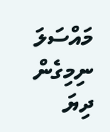މައްސަލަ ނިމިގެން ދިޔަ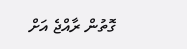ގޮތުން ރާއްޖެ އަށް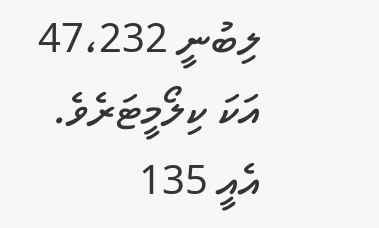ލިބުނީ 47،232 އަކަ ކިލޯމީޓަރެވެ. އެއީ 135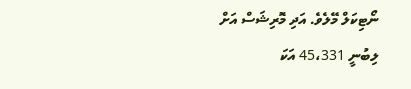ނޯޓިކަލް މޭލެވެ. އަދި މޮރިޝަސް އަށް ލިބުނީ 45،331 އަކަ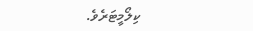ކިލޯމީޓަރެވެ.